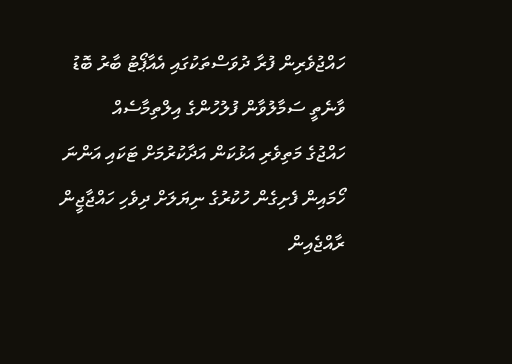ހައްޖުވެރިން ފުރާ ދުވަސްތަކުގައި އެއާޕޯޓު ބާރު ބޮޑު ވާނެތީ ސަމާލުވާން ފުލުހުންގެ އިލްތިމާސެއް
ހައްޖުގެ މަތިވެރި އަޅުކަން އަދާކުރުމަށް ޓަކައި އަންނަ ހޯމައިން ފެށިގެން ހުކުރުގެ ނިޔަލަށް ދިވެހި ހައްޖާޖީން ރާއްޖެއިން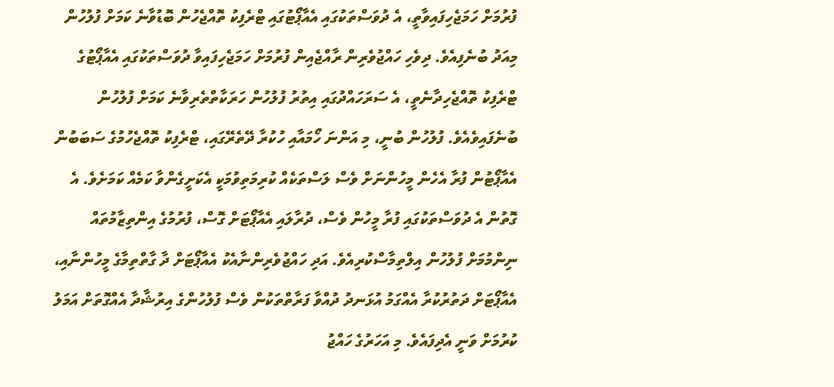ފުރުމަށް ހަމަޖެހިފައިވާތީ، އެ ދުވަސްތަކުގައި އެއާޕޯޓުގައި ޓްރެފިކު ތޮއްޖެހުން ބޮޑުވާނެ ކަމަށް ފުލުހުން މިއަދު ބުނެފިއެވެ. ދިވެހި ހައްޖުވެރިން ރާއްޖެއިން ފުރުމަށް ހަމަޖެހިފައިވާ ދުވަސްތަކުގައި އެއާޕޯޓުގެ ޓްރެފިކު ތޮއްޖެހިދާނެތީ، އެ ސަރަހައްދުގައި އިތުރު ފުލުހުން ހަރަކާތްތެރިވާނެ ކަމަށް ފުލުހުން ބުނެފައިވެއެވެ. ފުލުހުން ބުނީ، މި އަންނަ ހޯމައާއި ހުކުރާ ދޭތެރޭގައި، ޓްރެފިކު ތޮއްޖެހުމުގެ ސަބަބުން އެއާޕޯޓުން ފުރާ އެހެން މީހުންނަށް ވެސް ލަސްތަކެއް ކުރިމަތިވުމަކީ އެކަށީގެންވާ ކަމެއް ކަމަށެވެ. އެ ގޮތުން އެ ދުވަސްތަކުގައި ފުރާ މީހުން ވެސް، ދުރާލައި އެއާޕޯޓަށް ގޮސް، ފުރުމުގެ އިންތިޒާމުތައް ނިންމުމަށް ފުލުހުން އިލްތިމާސްކުރިއެވެ. އަދި ހައްޖުވެރިންނާއެކު އެއާޕޯޓަށް ދާ ގާތްތިމާގެ މީހުންނާއި، އެއާޕޯޓަށް ދަތުރުކުރާ އެއްގަމު އުޅަނދު ދުއްވާ ފަރާތްތަކުން ވެސް ފުލުހުންގެ އިރުޝާދާ އެއްގޮތަށް އަމަލު ކުރުމަށް ވަނީ އެދިފައެވެ. މި އަހަރުގެ ހައްޖު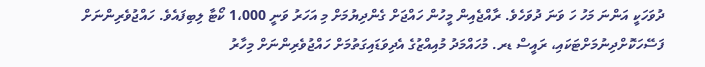ދުވަހަކީ އަންނަ މަހު ހަ ވަނަ ދުވަހެވެ. ރާއްޖެއިން މީހުން ހައްޖަށް ގެންދިޔުމަށް މި އަހަރު ވަނީ 1،000 ކޯޓާ ލިބިފައެވެ. ހައްޖުވެރިންނަށް ފަސޭހަކޮށްދިނުމަށްޓަކައި، ރައީސް ޑރ. މުހައްމަދު މުއިއްޒުގެ އެދިވަޑައިގަތުމަށް ހައްޖުވެރިންނަށް މިހާރު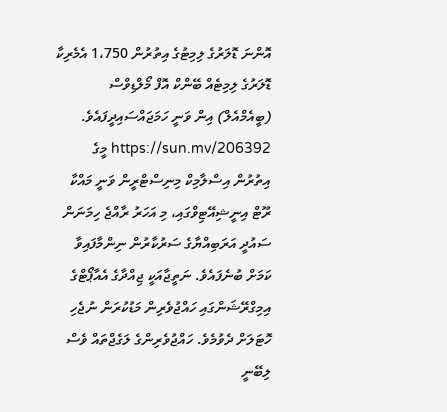އޮންނަ ޑޮލަރުގެ ލިމިޓުގެ އިތުރުން 1،750 އެމެރިކާ ޑޮލަރުގެ ލިމިޓެއް ބޭންކް އޮފް މޯލްޑިވްސް (ބީއެމްއެލް) އިން ވަނީ ހަމަޖައްސައިދީފައެވެ. https://sun.mv/206392 މީގެ އިތުރުން އިސްލާމިކް މިނިސްޓްރީން ވަނީ މައްކާ ރޫޓް އިނީޝިއޭޓިވްގައި، މި އަހަރު ރާއްޖެ ހިމަނަން ސައުދީ އަރަބިއްޔާގެ ސަރުކާރުން ނިންމާފައިވާ ކަމަށް ބުނެފައެވެ. ނަތީޖާއަކީ ޖިއްދާގެ އެއާޕޯޓްގެ އިމިގްރޭޝަންގައި ހައްޖުވެރިން މަޑުކުރަން ނުޖެހި ހޮޓަލަށް ދެވުމެވެ. ހައްޖުވެރިންގެ ލަގެޖްތައް ވެސް ލިބޭނީ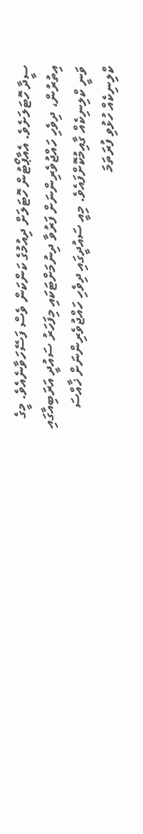ސީދާ ހޮޓަލަށެވެ. އެއާޕޯޓުން ހޮޓަލަށް ދިއުމުގެ ކަންކަން ވެސް ފަސޭހަވާނެއެވެ. މީގެ އިތުރުން، ދިވެހި ހައްޖުވެރިންނަށް ފަރުވާ ދިނުމަށްޓަކައި މިފަހަރު ސައުދީ އަރަބިއާގައި ވަނީ ކްލިނިކެއް ގާއިމުކޮށްފައެވެ. މިއީ ސައުދީގައި ދިވެހި ހައްޖުވެރިންނަށް ޚާއްސަ ކްލިނިކެއް ހުޅުވި ފުރަތަމަ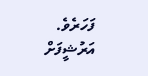ފަހަރެވެ.
އަރުޝީފަށް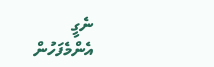ނެގީ
އެންމެފަހުން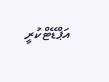އަޕްޑޭޓްކުރީ